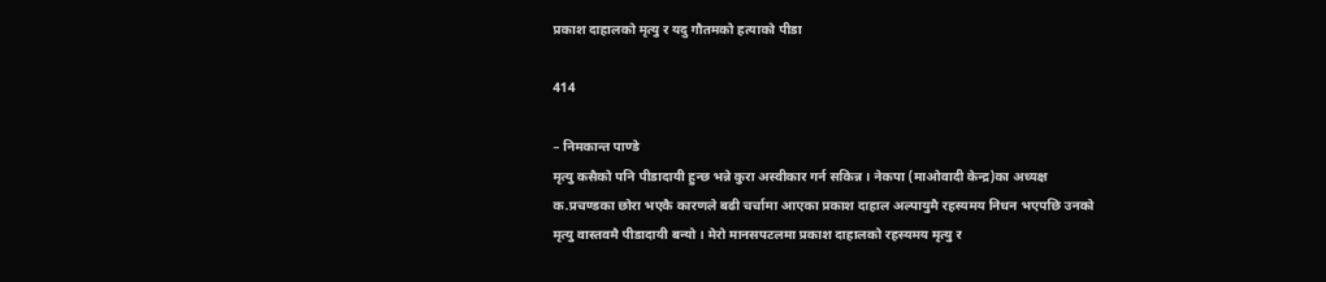प्रकाश दाहालको मृत्यु र यदु गौतमको हत्याको पीडा

414

– निमकान्त पाण्डे
मृत्यु कसैको पनि पीडादायी हुन्छ भन्ने कुरा अस्वीकार गर्न सकिन्न । नेकपा (माओवादी केन्द्र)का अध्यक्ष क.प्रचण्डका छोरा भएकै कारणले बढी चर्चामा आएका प्रकाश दाहाल अल्पायुमै रहस्यमय निधन भएपछि उनको मृत्यु वास्तवमै पीडादायी बन्यो । मेरो मानसपटलमा प्रकाश दाहालको रहस्यमय मृत्यु र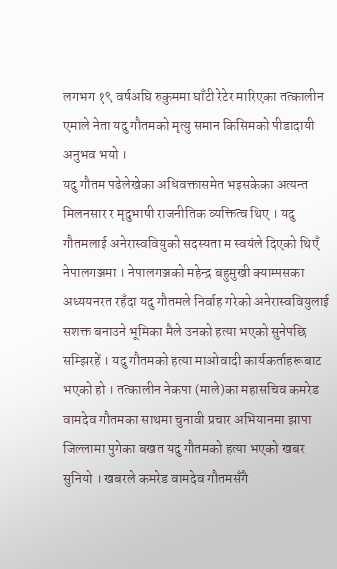लगभग १९ वर्षअघि रुकुममा घाँटी रेटेर मारिएका तत्कालीन एमाले नेता यदु गौतमको मृत्यु समान किसिमको पीडादायी अनुभव भयो ।
यदु गौतम पढेलेखेका अधिवक्तासमेत भइसकेका अत्यन्त मिलनसार र मृदुभाषी राजनीतिक व्यक्तित्व थिए । यदु गौतमलाई अनेरास्ववियुको सदस्यता म स्वयंले दिएको थिएँ नेपालगञ्जमा । नेपालगञ्जको महेन्द्र बहुमुखी क्याम्पसका अध्ययनरत रहँदा यदु गौतमले निर्वाह गरेको अनेरास्ववियुलाई सशक्त बनाउने भूमिका मैले उनको हत्या भएको सुनेपछि सम्झिरहें । यदु गौतमको हत्या माओवादी कार्यकर्ताहरूबाट भएको हो । तत्कालीन नेकपा (माले)का महासचिव कमरेड वामदेव गौतमका साथमा चुनावी प्रचार अभियानमा झापा जिल्लामा पुगेका बखत यदु गौतमको हत्या भएको खबर सुनियो । खबरले कमरेड वामदेव गौतमसँगै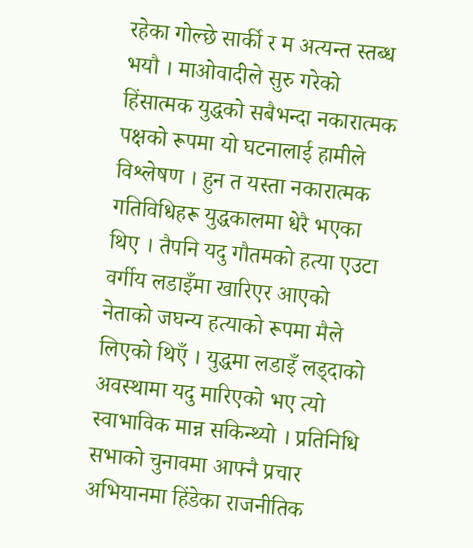रहेका गोल्छे सार्की र म अत्यन्त स्तब्ध भयौ । माओवादीले सुरु गरेको हिंसात्मक युद्धको सबैभन्दा नकारात्मक पक्षको रूपमा यो घटनालाई हामीले विश्लेषण । हुन त यस्ता नकारात्मक गतिविधिहरू युद्धकालमा धेरै भएका थिए । तैपनि यदु गौतमको हत्या एउटा वर्गीय लडाइँमा खारिएर आएको नेताको जघन्य हत्याको रूपमा मैले लिएको थिएँ । युद्धमा लडाइँ लड्दाको अवस्थामा यदु मारिएको भए त्यो स्वाभाविक मान्न सकिन्थ्यो । प्रतिनिधि सभाको चुनावमा आफ्नै प्रचार अभियानमा हिंडेका राजनीतिक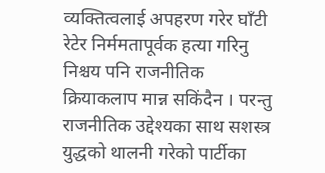व्यक्तित्वलाई अपहरण गरेर घाँटी रेटेर निर्ममतापूर्वक हत्या गरिनु निश्चय पनि राजनीतिक क्रियाकलाप मान्न सकिंदैन । परन्तु राजनीतिक उद्देश्यका साथ सशस्त्र युद्धको थालनी गरेको पार्टीका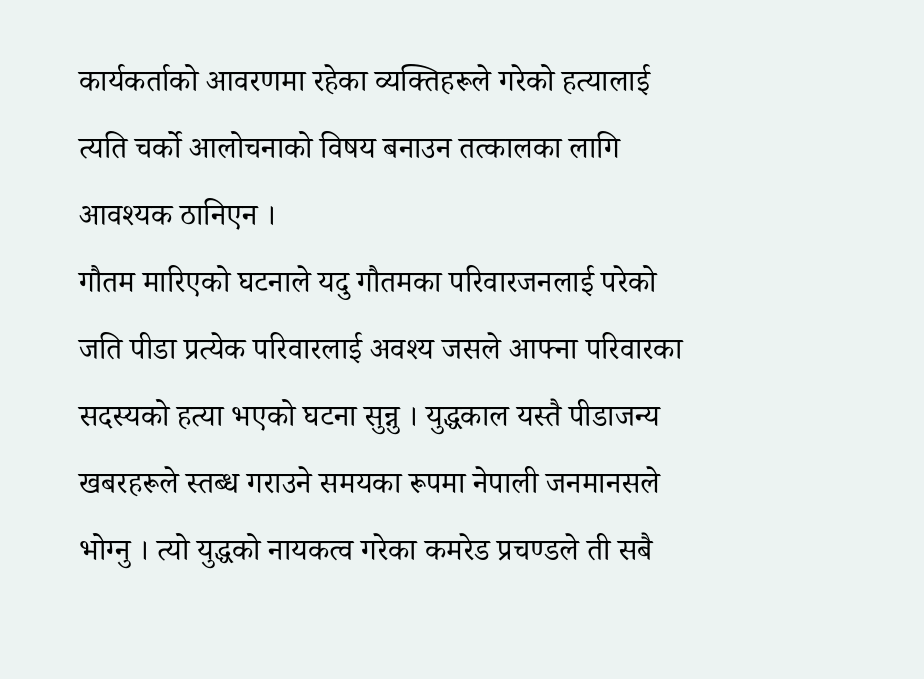कार्यकर्ताको आवरणमा रहेका व्यक्तिहरूले गरेको हत्यालाई त्यति चर्को आलोचनाको विषय बनाउन तत्कालका लागि आवश्यक ठानिएन ।
गौतम मारिएको घटनाले यदु गौतमका परिवारजनलाई परेको जति पीडा प्रत्येक परिवारलाई अवश्य जसले आफ्ना परिवारका सदस्यको हत्या भएको घटना सुन्नु । युद्धकाल यस्तै पीडाजन्य खबरहरूले स्तब्ध गराउने समयका रूपमा नेपाली जनमानसले भोग्नु । त्यो युद्धको नायकत्व गरेका कमरेड प्रचण्डले ती सबै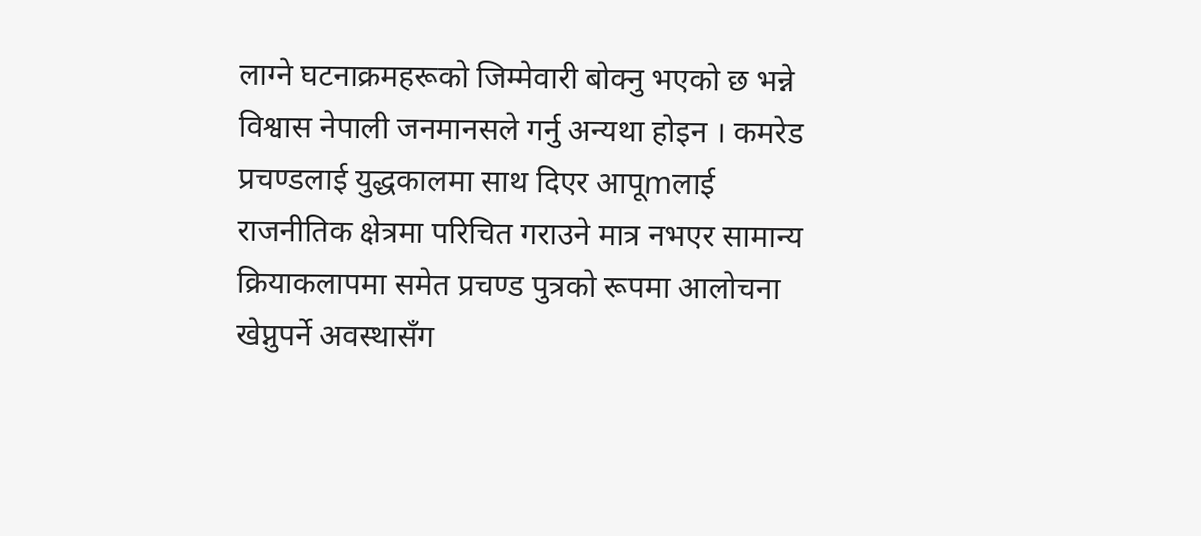लाग्ने घटनाक्रमहरूको जिम्मेवारी बोक्नु भएको छ भन्ने विश्वास नेपाली जनमानसले गर्नु अन्यथा होइन । कमरेड प्रचण्डलाई युद्धकालमा साथ दिएर आपूmलाई राजनीतिक क्षेत्रमा परिचित गराउने मात्र नभएर सामान्य क्रियाकलापमा समेत प्रचण्ड पुत्रको रूपमा आलोचना खेप्नुपर्ने अवस्थासँग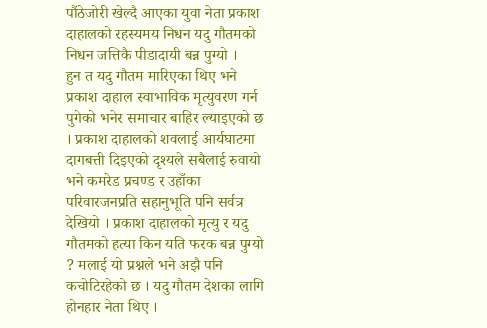पौंठेजोरी खेल्दै आएका युवा नेता प्रकाश दाहालको रहस्यमय निधन यदु गौतमको निधन जत्तिकै पीडादायी बन्न पुग्यो ।
हुन त यदु गौतम मारिएका थिए भने प्रकाश दाहाल स्वाभाविक मृत्युवरण गर्न पुगेको भनेर समाचार बाहिर ल्याइएको छ । प्रकाश दाहालको शवलाई आर्यघाटमा दागबत्ती दिइएको दृश्यले सबैलाई रुवायो भने कमरेड प्रचण्ड र उहाँका परिवारजनप्रति सहानुभूति पनि सर्वत्र देखियो । प्रकाश दाहालको मृत्यु र यदु गौतमको हत्या किन यति फरक बन्न पुग्यो ? मलाई यो प्रश्नले भने अझै पनि कचोटिरहेको छ । यदु गौतम देशका लागि होनहार नेता थिए ।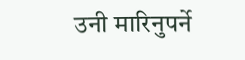उनी मारिनुपर्ने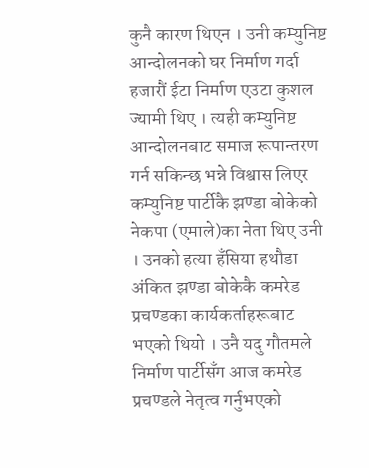कुनै कारण थिएन । उनी कम्युनिष्ट आन्दोलनको घर निर्माण गर्दा हजारौं ईटा निर्माण एउटा कुशल ज्यामी थिए । त्यही कम्युनिष्ट आन्दोलनबाट समाज रूपान्तरण गर्न सकिन्छ भन्ने विश्वास लिएर कम्युनिष्ट पार्टीकै झण्डा बोकेको नेकपा (एमाले)का नेता थिए उनी । उनको हत्या हँसिया हथौडा अंकित झण्डा बोकेकै कमरेड प्रचण्डका कार्यकर्ताहरूबाट भएको थियो । उनै यदु गौतमले निर्माण पार्टीसँग आज कमरेड प्रचण्डले नेतृत्व गर्नुभएको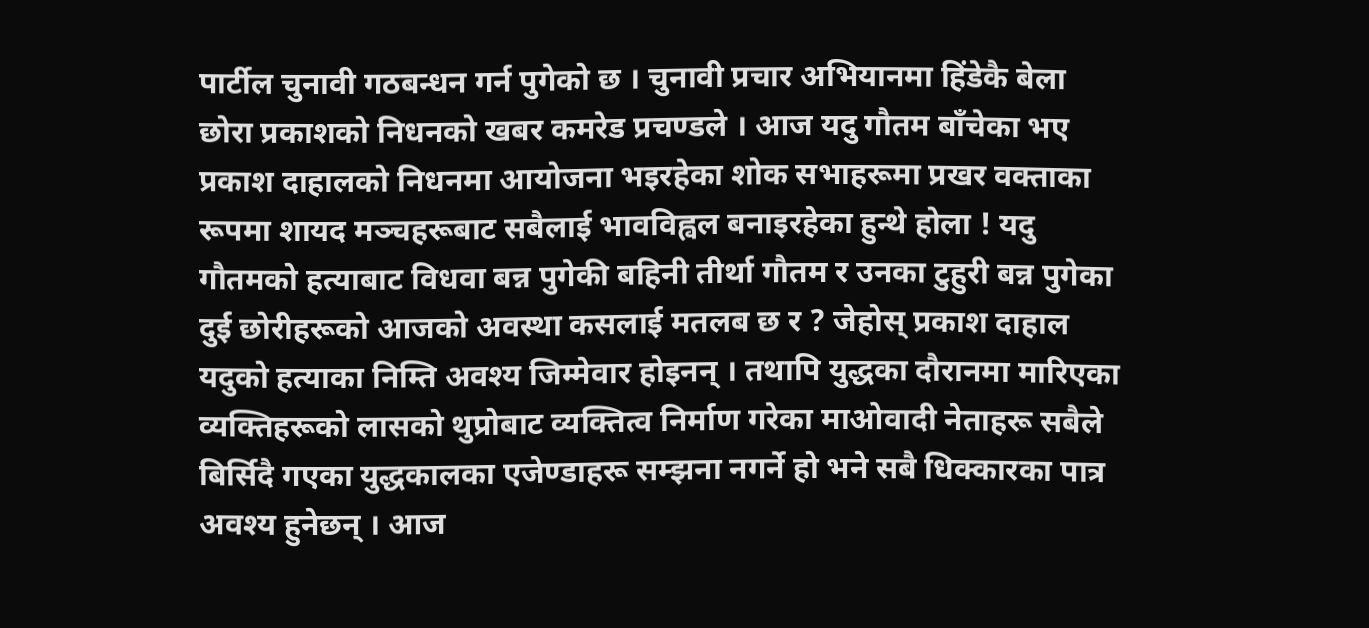पार्टील चुनावी गठबन्धन गर्न पुगेको छ । चुनावी प्रचार अभियानमा हिंडेकै बेला छोरा प्रकाशको निधनको खबर कमरेड प्रचण्डले । आज यदु गौतम बाँचेका भए प्रकाश दाहालको निधनमा आयोजना भइरहेका शोक सभाहरूमा प्रखर वक्ताका रूपमा शायद मञ्चहरूबाट सबैलाई भावविह्वल बनाइरहेका हुन्थे होला ! यदु गौतमको हत्याबाट विधवा बन्न पुगेकी बहिनी तीर्था गौतम र उनका टुहुरी बन्न पुगेका दुई छोरीहरूको आजको अवस्था कसलाई मतलब छ र ? जेहोस् प्रकाश दाहाल यदुको हत्याका निम्ति अवश्य जिम्मेवार होइनन् । तथापि युद्धका दौरानमा मारिएका व्यक्तिहरूको लासको थुप्रोबाट व्यक्तित्व निर्माण गरेका माओवादी नेताहरू सबैले बिर्सिदै गएका युद्धकालका एजेण्डाहरू सम्झना नगर्ने हो भने सबै धिक्कारका पात्र अवश्य हुनेछन् । आज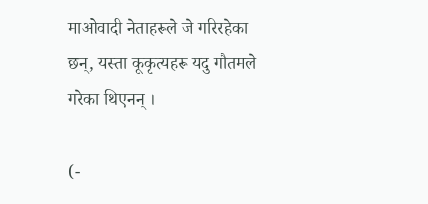माओवादी नेताहरूले जे गरिरहेका छन्, यस्ता कूकृत्यहरू यदु गौतमले गरेका थिएनन् ।

(-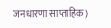जनधारणा साप्ताहिक)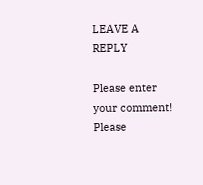LEAVE A REPLY

Please enter your comment!
Please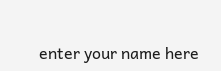enter your name here